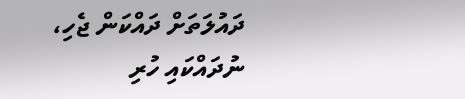ދައުލަތަށް ދައްކަން ޖެހި، ނުދައްކައި ހުރި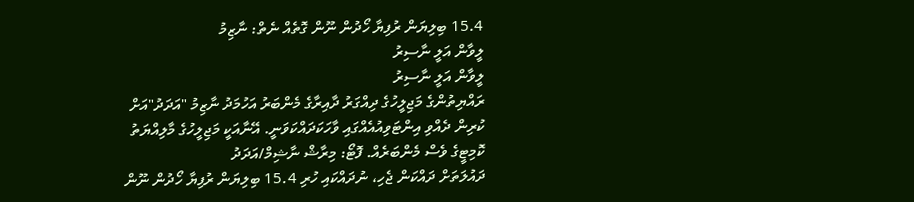15.4 ބިލިޔަން ރުފިޔާ ހޯދުން ނޫން ގޮތެއް ނެތް: ނާޒިމު
ލީވާން އަލީ ނާސިރު
ލީވާން އަލީ ނާސިރު
ރައްޔިތުންގެ މަޖިލީހުގެ ދިއްގަރު ދާއިރާގެ މެންބަރު އަހުމަދު ނާޒިމު "އަދަދު"އަށް ކުރިން ދެއްވި އިންޓަވިއުއެއްގައި ވާހަކަދައްކަވަނީ. އޭނާއަކީ މަޖިލީހުގެ މާލިއްޔަތު ކޮމިޓީގެ ވެސް މެންބަރެއް. ފޮޓޯ: މިރާޝް ނާޝިމް/އަދަދު
ދައުލަތަށް ދައްކަން ޖެހި، ނުދައްކައި ހުރި 15.4 ބިލިޔަން ރުފިޔާ ހޯދުން ނޫން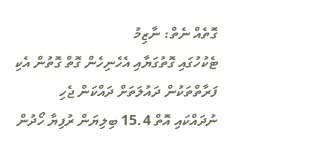ގޮތެއް ނެތް: ނާޒިމު
ޓެކުހުގައި ގޮތުގަޔާއި އެހެނިހެން ގޮތް ގޮތުން އެކި ފަރާތްތަކުން ދައުލަތަށް ދައްކަން ޖެހި ނުދައްކައި އޮތް 15.4 ބިލިޔަން ރުފިޔާ ހޯދުން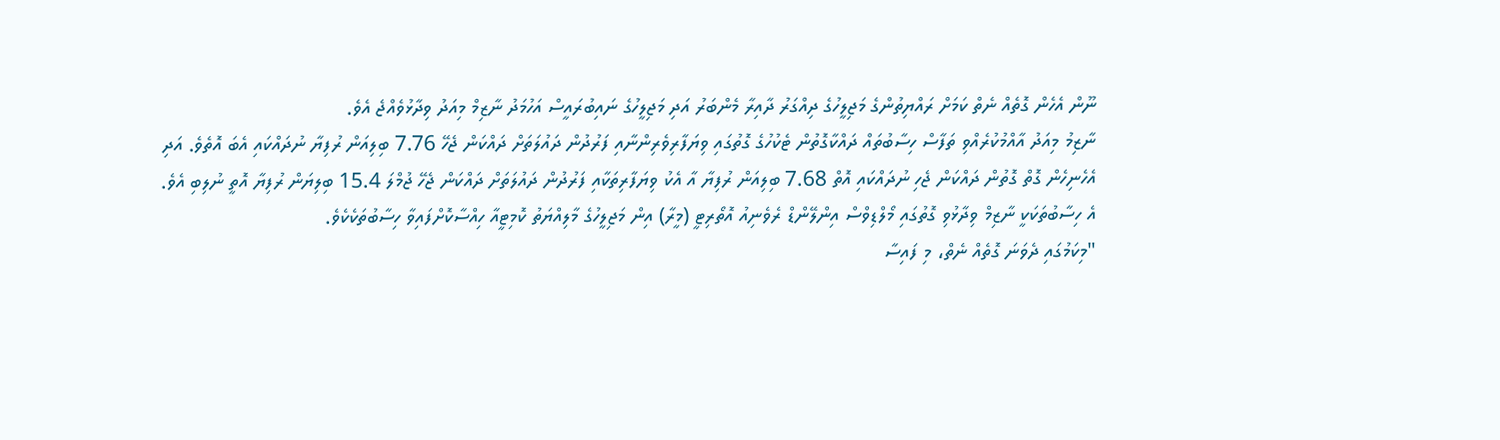ނޫން އެހެން ގޮތެއް ނެތް ކަމަށް ރައްޔިތުންގެ މަޖިލީހުގެ ދިއްގަރު ދާއިރާ މެންބަރު އަދި މަޖިލީހުގެ ނައިބުރައީސް އަހުމަދު ނާޒިމް މިއަދު ވިދާޅުވެއްޖެ އެވެ.
ނާޒިމު މިއަދު އާއްމުކުރެއްވި ތަފާސް ހިސާބުތައް ދައްކާގޮތުން ޓެކުހުގެ ގޮތުގައި ވިޔަފާރިވެރިންނާއި ފަރުދުން ދައުލަތަށް ދައްކަން ޖެހޭ 7.76 ބިލިއަން ރުފިޔާ ނުދައްކައި އެބަ އޮތެވެ. އަދި އެހެނިހެން ގޮތް ގޮތުން ދައްކަން ޖެހި ނުދައްކައި އޮތް 7.68 ބިލިއަން ރުފިޔާ އާ އެކު ވިޔަފާރިތަކާއި ފަރުދުން ދައުލަތަށް ދައްކަން ޖެހޭ ޖުމްލަ 15.4 ބިލިޔަން ރުފިޔާ އޮތީ ނުލިބި އެވެ.
އެ ހިސާބުތަކަކީ ނާޒިމް ވިދާޅުވި ގޮތުގައި މޯލްޑިވްސް އިންލޭންޑް ރެވެނިއު އޮތޯރިޓީ (މީރާ) އިން މަޖިލީހުގެ މާލިއްޔަތު ކޮމިޓީއާ ހިއްސާކޮށްފައިވާ ހިސާބުތަކެކެވެ.
"މިކަމުގައި ދެވަނަ ގޮތެއް ނެތް، މި ފައިސާ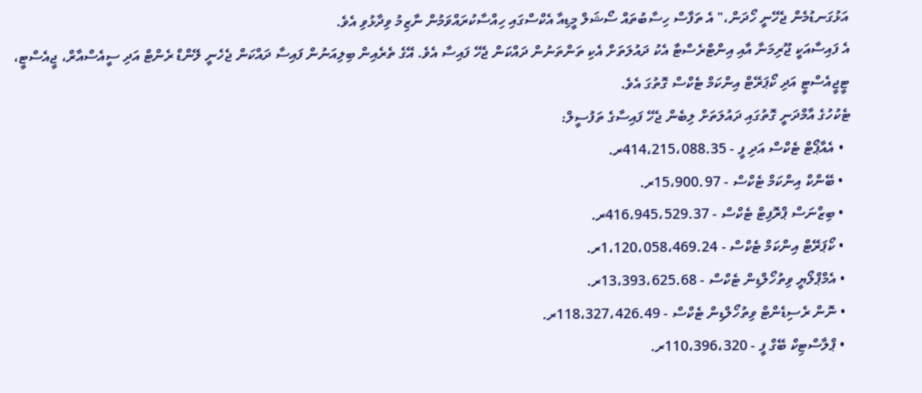އަޅުގަނޑުމެން ޖެހޭނީ ހޯދަން،" އެ ތަފާސް ހިސާބުތައް ސޯޝަލް މީޑިއާ އެކްސްގައި ހިއްސާކުރައްވަމުން ނާޒިމު ވިދާޅުވި އެވެ.
އެ ފައިސާއަކީ ޖޫރިމަނާ އާއި އިންޓްރެސްޓާ އެކު ދައުލަތަށް އެކި ތަންތަނުން ދައްކަން ޖެހޭ ފައިސާ އެވެ. އޭގެ ތެރެއިން ބިލިއަނުން ފައިސާ ދައްކަން ޖެހެނީ ލޭންޑް ރެންޓް އަދި ސީއެސްއާރް، ޖީއެސްޓީ، ޓީޖީއެސްޓީ އަދި ކޯޕަރޭޓް އިންކަމް ޓެކްސް ގޮތުގަ އެވެ.
ޓެކުހުގެ އާމްދަނީ ގޮތުގައި ދައުލަތަށް ލިބެން ޖެހޭ ފައިސާގެ ތަފުސީލް:
  • އެއާޕޯޓް ޓެކްސް އަދި ފީ - 414،215،088.35ރ.
  • ބޭންކް އިންކަމް ޓެކްސް - 15،900.97ރ.
  • ބިޒްނަސް ޕްރޮފިޓް ޓެކްސް - 416،945،529.37ރ.
  • ކޯޕަރޭޓް އިންކަމް ޓެކްސް - 1،120،058،469.24ރ.
  • އެމްޕްލޯޔީ ވިތުހޯލްޑިން ޓެކްސް - 13،393،625.68ރ.
  • ނޮން ރެސިޑެންޓް ވިތުހޯލްޑިން ޓެކްސް - 118،327،426.49ރ.
  • ޕްލާސްޓިކް ބޭގް ފީ - 110،396،320ރ.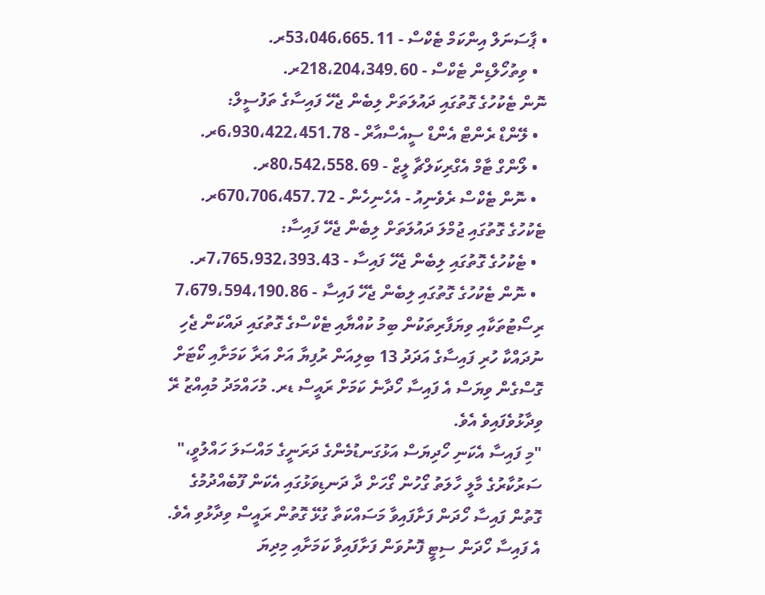• ޕާސަނަލް އިންކަމް ޓެކްސް - 53،046،665.11ރ.
  • ވިތުހޯލްޑިން ޓެކްސް - 218،204،349.60ރ.
ނޮން ޓެކުހުގެ ގޮތުގައި ދައުލަތަށް ލިބެން ޖެހޭ ފައިސާގެ ތަފުސީލް:
  • ލޭންޑް ރެންޓް އެންޑް ސީއެސްއާރް - 6،930،422،451.78ރ.
  • ލޯންގް ޓާމް އެގްރިކަލްޗާ ލީޒް - 80،542،558.69ރ.
  • ނޮން ޓެކްސް ރެވެނިއު - އެހެނިހެން - 670،706،457.72ރ.
ޓެކުހުގެ ގޮތުގައި ޖުމްލަ ދައުލަތަށް ލިބެން ޖެހޭ ފައިސާ:
  • ޓެކުހުގެ ގޮތުގައި ލިބެން ޖެހޭ ފައިސާ - 7،765،932،393.43ރ.
  • ނޮން ޓެކުހުގެ ގޮތުގައި ލިބެން ޖެހޭ ފައިސާ - 7،679،594،190.86
ރިސޯޓުތަކާއި ވިޔަފާރިތަކުން ބިމު ކުއްޔާއި ޓެކްސްގެ ގޮތުގައި ދައްކަން ޖެހި ނުދައްކާ ހުރި ފައިސާގެ އަދަދު 13 ބިލިއަން ރުފިޔާ އަށް އަރާ ކަމަށާއި ކޯޓަށް ގޮސްގެން ވިޔަސް އެ ފައިސާ ހޯދާނެ ކަމަށް ރައީސް ޑރ. މުހައްމަދު މުއިއްޒު ރޭ ވިދާޅުވެފައިވެ އެވެ.
"މި ފައިސާ އެކަނި ހޯދިޔަސް އަޅުގަނޑުމެންގެ ދަރަނީގެ މައްސަލަ ހައްލުވީ،" ސަރުކާރުގެ މާލީ ހާލަތު ގޯހުން ގޯހަށް ދާ ދަނޑިވަޅުގައި އެކަން ފޫބެއްދުމުގެ ގޮތުން ފައިސާ ހޯދަން ފަށާފައިވާ މަސައްކަތާ ގުޅޭ ގޮތުން ރައީސް ވިދާޅުވި އެވެ.
އެ ފައިސާ ހޯދަން ސިޓީ ފޮނުވަން ފަށާފައިވާ ކަމަށާއި މިދިޔަ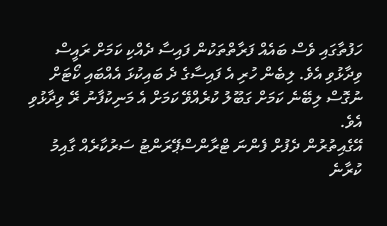ހަފުތާގައި ވެސް ބައެއް ފަރާތްތަކުން ފައިސާ ދެއްކި ކަމަށް ރައީސް ވިދާޅުވި އެވެ. ލިބެން ހުރި އެ ފައިސާގެ ދެ ބައިކުޅަ އެއްބައި ކޯޓަށް ނުގޮސް ލިބޭނެ ކަމަށް ގަބޫލު ކުރެއްވޭ ކަމަށް އެ މަނިކުފާނު ރޭ ވިދާޅުވި އެވެ.
އޭގެއިތުރުން ދެފުށް ފެންނަ ޓްރާންސްޕޭރަންޓު ސަރުކާރެއް ގާއިމު ކުރާނެ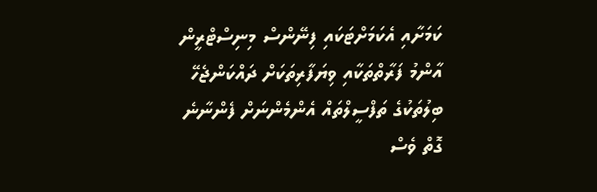ކަމަށާއި އެކަމަށްޓަކައި ފިނޭންސް މިނިސްޓްރީން އާންމު ފަރާތްތަކާއި ވިޔަފާރިތަކަށް ދައްކަންޖެހޭ ބިލުތަކުގެ ތަފްސީލްތައް އެންމެންނަށް ފެންނާނެ ގޮތް ވެސް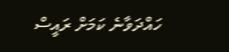ހައްދަވާނެ ކަމަށް ރައީސް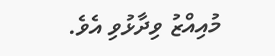މުއިއްޒު ވިދާޅުވި އެވެ.